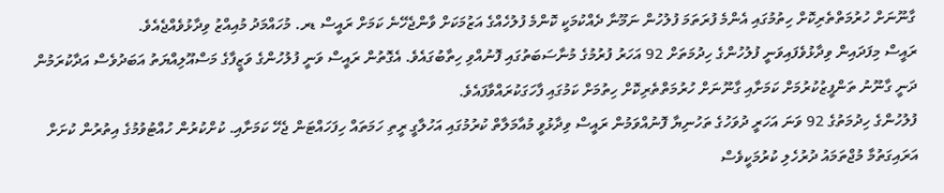ގާނޫނަށް ހުރުމަތްތެރިކޮށް ހިތުމުގައި އެންމެ ފުރަތަމަ ފުލުހުން ނަމޫނާ ދެއްކުމަކީ ކޮންމެ ފުލުހެއްގެ އަޒުމަކަށް ވާންޖެހޭނެ ކަމަށް ރައީސް ޑރ. މުހައްމަދު މުއިއްޒު ވިދާޅުވެއްޖެއެވެ.
ރައީސް މިފަދައިން ވިދާޅުވެފައިވަނީ ފުލުހުންގެ ހިދުމަތަށް 92 އަހަރު ފުރުމުގެ މުނާސަބަތުގައި ފޮނުއްވި ހިތާބުގައެވެ. އެގޮތުން ރައީސް ވަނީ ފުލުހުންގެ ވަޒީފާގެ މަސްއޫލިއްޔަތު އަބަދުވެސް އަދާކުރަމުން ދަނީ ގާނޫނު ތަންފީޒުކުރުމަށް ކަމަށާއި ގާނޫނަށް ހުރުމަތްތެރިކޮށް ހިތުމަށް ކަމުގައި ފާހަގަކުރައްވާފައެވެ.
ފުލުހުންގެ ހިދުމަތުގެ 92 ވަނަ އަހަރީ ދުވަހުގެ ތަހުނިޔާ ފޮނުއްވަމުން ރައީސް ވިދާޅުވީ މުއާމަލާތް ކުރުމުގައި އަހުލާގީ ރީތި ހަމަތައް ހިފަހައްޓަން ޖެހޭ ކަމަށާއި. ކުށްކުރުން ހުއްޓުވުމުގެ އިތުރުން ކުށަށް އަރައިގަތުމާ މުޖްތަމައު ދުރުހެލި ކުރުމަކީވެސް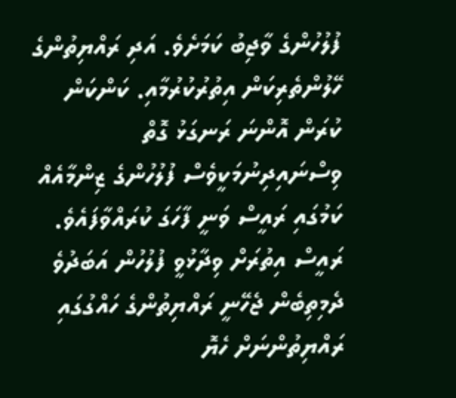ފުލުހުންގެ ވާޖިބު ކަމަށެވެ. އަދި ރައްޔިތުންގެ ހޭލުންތެރިކަން އިތުރުކުރުމާއި. ކަންކަން ކުރަން އޮންނަ ރަނގަޅު ގޮތް ވިސްނައިދިނުމަކީވެސް ފުލުހުންގެ ޒިންމާއެއް ކަމުގައި ރައީސް ވަނީ ފާހަގަ ކުރައްވާފައެވެ.
ރައީސް އިތުރަށް ވިދާޅުވީ ފުލުހުން އަބަދުވެ ދެމިތިބެން ޖެހޭނީ ރައްޔިތުންގެ ހައްގުގައި ރައްޔިތުންނަށް ހެޔޮ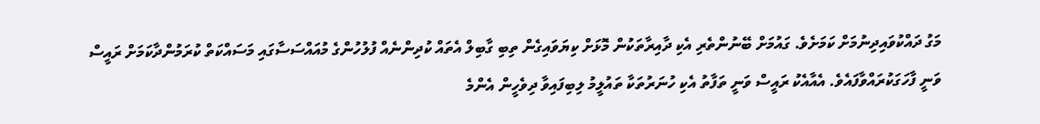މަގު ދައްކުވައިދިނުމަށް ކަމަށެވެ. ގައުމަށް ބޭނުންތެރި އެކި ދާއިރާތަކުން މޮޅަށް ކިޔަވައިގެން ތިބި ގާބިލް އެތައް ކުދިންނެއް ފުލުހުންގެ މުއައްސަސާގައި މަސައްކަތް ކުރަމުންދާކަމަށް ރައީސް ވަނީ ފާހަގަކުރައްވާފައެވެ. އެއާއެކު ރައީސް ވަނީ ތަފާތު އެކި ހުނަރުތަކާ ތައުލީމު ލިބިފައިވާ ދިވެހީން އެންމެ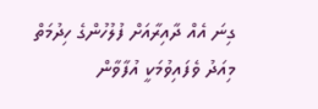ގިނަ އެއް ދާއިރާއަށް ފުލުހުންގެ ހިދުމަތް މިއަދު ވެފައިވުމަކީ އުފާވާން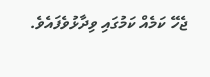ޖެހޭ ކަމެއް ކަމުގައި ވިދާޅުވެފައެވެ.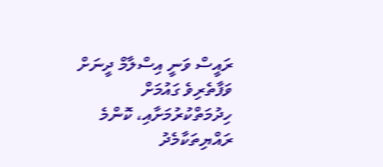ރައީސް ވަނީ އިސްލާމް ދީނަށް ވަފާތެރިވެ ގައުމަށް ހިދުމަތްކުރުމަށާއި، ކޮންމެ ރައްޔިތަކާމެދު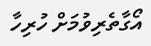އޯގާތެރިވުމަށް ހުރިހާ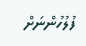ފުލުހުންނަށް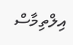އިލްތިމާސް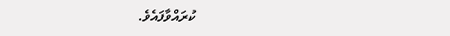ކުރައްވާފައެވެ.